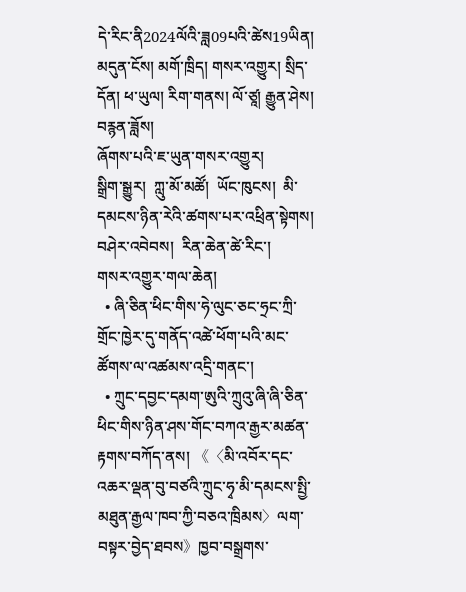དེ་རིང་ནི2024ལོའི་ཟླ09པའི་ཚེས19ཡིན།
མདུན་ངོས། མགོ་ཁྲིད། གསར་འགྱུར། སྲིད་དོན། ཕ་ཡུལ། རིག་གནས། ལོ་ཙཱ། རྒྱུན་ཤེས། བརྙན་ཟློས།
ཞོགས་པའི་ཇ་ཡུན་གསར་འགྱུར།
སྒྲིག་སྒྱུར།  ཀླུ་མོ་མཚོ།  ཡོང་ཁུངས།  མི་དམངས་ཉིན་རེའི་ཚགས་པར་འཕྲིན་སྟེགས།  བཤེར་འབེབས།  རིན་ཆེན་ཚེ་རིང་།
གསར་འགྱུར་གལ་ཆེན།
  • ཞི་ཅིན་ཕིང་གིས་ཧེ་ལུང་ཅང་ཧྲང་ཀྲི་གྲོང་ཁྱེར་དུ་གནོད་འཚེ་ཕོག་པའི་མང་ཚོགས་ལ་འཚམས་འདྲི་གནང་།
  • ཀྲུང་དབྱང་དམག་ཨུའི་ཀྲུའུ་ཞི་ཞི་ཅིན་ཕིང་གིས་ཉིན་ཤས་གོང་བཀའ་རྒྱར་མཚན་རྟགས་བཀོད་ནས། 《〈མི་འབོར་དང་འཆར་ལྡན་བུ་བཙའི་ཀྲུང་ཧྭ་མི་དམངས་སྤྱི་མཐུན་རྒྱལ་ཁབ་ཀྱི་བཅའ་ཁྲིམས〉ལག་བསྟར་བྱེད་ཐབས》ཁྱབ་བསྒྲགས་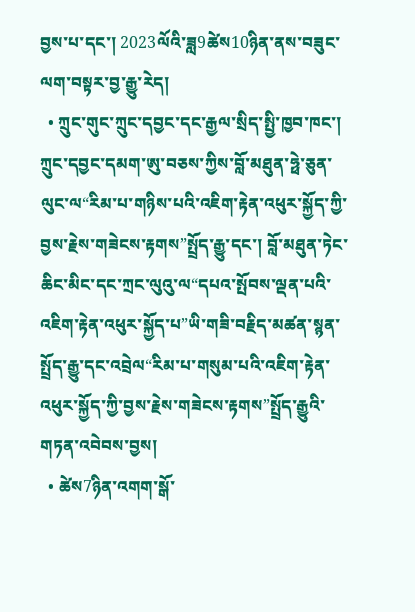བྱས་པ་དང་། 2023ལོའི་ཟླ9ཚེས10ཉིན་ནས་བཟུང་ལག་བསྟར་བྱ་རྒྱུ་རེད།
  • ཀྲུང་གུང་ཀྲུང་དབྱང་དང་རྒྱལ་སྲིད་སྤྱི་ཁྱབ་ཁང་། ཀྲུང་དབྱང་དམག་ཨུ་བཅས་ཀྱིས་བློ་མཐུན་ཧྥེ་ཅུན་ལུང་ལ“རིམ་པ་གཉིས་པའི་འཇིག་རྟེན་འཕུར་སྐྱོད་ཀྱི་བྱས་རྗེས་གཟེངས་རྟགས”སྤྲོད་རྒྱུ་དང་། བློ་མཐུན་ཏེང་ཆིང་མིང་དང་ཀྲང་ལུའུ་ལ“དཔའ་སྤོབས་ལྡན་པའི་འཇིག་རྟེན་འཕུར་སྐྱོད་པ”ཡི་གཟི་བརྗིད་མཚན་སྙན་སྤྲོད་རྒྱུ་དང་འབྲེལ“རིམ་པ་གསུམ་པའི་འཇིག་རྟེན་འཕུར་སྐྱོད་ཀྱི་བྱས་རྗེས་གཟེངས་རྟགས”སྤྲོད་རྒྱུའི་གཏན་འབེབས་བྱས།
  • ཚེས7ཉིན་འགག་སྒོ་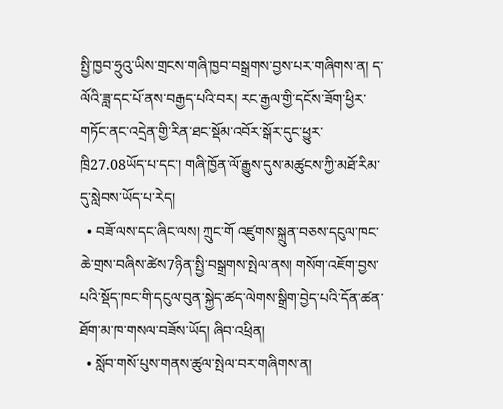སྤྱི་ཁྱབ་ཧྲུའུ་ཡིས་གྲངས་གཞི་ཁྱབ་བསྒྲགས་བྱས་པར་གཞིགས་ན། ད་ལོའི་ཟླ་དང་པོ་ནས་བརྒྱད་པའི་བར། རང་རྒྱལ་གྱི་དངོས་ཟོག་ཕྱིར་གཏོང་ནང་འདྲེན་གྱི་རིན་ཐང་སྡོམ་འབོར་སྒོར་དུང་ཕྱུར་ཁྲི27.08ཡོད་པ་དང་། གཞི་ཁྱོན་ལོ་རྒྱུས་དུས་མཚུངས་ཀྱི་མཐོ་རིམ་དུ་སླེབས་ཡོད་པ་རེད།
  • བཟོ་ལས་དང་ཞིང་ལས། ཀྲུང་གོ འཛུགས་སྐྲུན་བཅས་དངུལ་ཁང་ཆེ་གྲས་བཞིས་ཚེས7ཉིན་སྤྱི་བསྒྲགས་སྤེལ་ནས། གསོག་འཇོག་བྱས་པའི་སྡོད་ཁང་གི་དངུལ་བུན་སྐྱེད་ཚད་ལེགས་སྒྲིག་བྱེད་པའི་དོན་ཚན་ཐོག་མ་ཁ་གསལ་བཟོས་ཡོད། ཞིབ་འཕྲིན།
  • སློབ་གསོ་པུས་གནས་ཚུལ་སྤེལ་བར་གཞིགས་ན།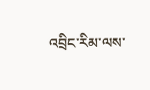འབྲིང་རིམ་ལས་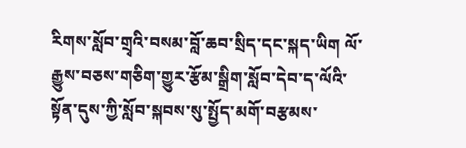རིགས་སློབ་གྲྭའི་བསམ་བློ་ཆབ་སྲིད་དང་སྐད་ཡིག ལོ་རྒྱུས་བཅས་གཅིག་གྱུར་རྩོམ་སྒྲིག་སློབ་དེབ་ད་ལོའི་སྟོན་དུས་ཀྱི་སློབ་སྐབས་སུ་སྤྱོད་མགོ་བརྩམས་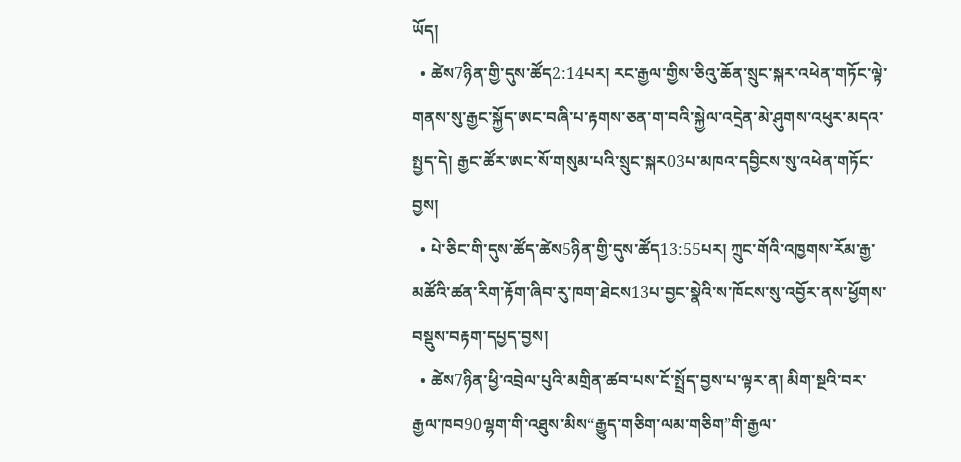ཡོད།
  • ཚེས7ཉིན་གྱི་དུས་ཚོད2:14པར། རང་རྒྱལ་གྱིས་ཅིའུ་ཆོན་སྲུང་སྐར་འཕེན་གཏོང་ལྟེ་གནས་སུ་རྒྱང་སྐྱོད་ཨང་བཞི་པ་རྟགས་ཅན་ག་བའི་སྐྱེལ་འདྲེན་མེ་ཤུགས་འཕུར་མདའ་སྤྱད་དེ། རྒྱང་ཚོར་ཨང་སོ་གསུམ་པའི་སྲུང་སྐར03པ་མཁའ་དབྱིངས་སུ་འཕེན་གཏོང་བྱས།
  • པེ་ཅིང་གི་དུས་ཚོད་ཚེས5ཉིན་གྱི་དུས་ཚོད13:55པར། ཀྲུང་གོའི་འཁྱགས་རོམ་རྒྱ་མཚོའི་ཚན་རིག་རྟོག་ཞིབ་རུ་ཁག་ཐེངས13པ་བྱང་སྣེའི་ས་ཁོངས་སུ་འབྱོར་ནས་ཕྱོགས་བསྡུས་བརྟག་དཔྱད་བྱས།
  • ཚེས7ཉིན་ཕྱི་འབྲེལ་པུའི་མགྲིན་ཚབ་པས་ངོ་སྤྲོད་བྱས་པ་ལྟར་ན། མིག་སྔའི་བར་རྒྱལ་ཁབ90ལྷག་གི་འཐུས་མིས“རྒྱུད་གཅིག་ལམ་གཅིག”གི་རྒྱལ་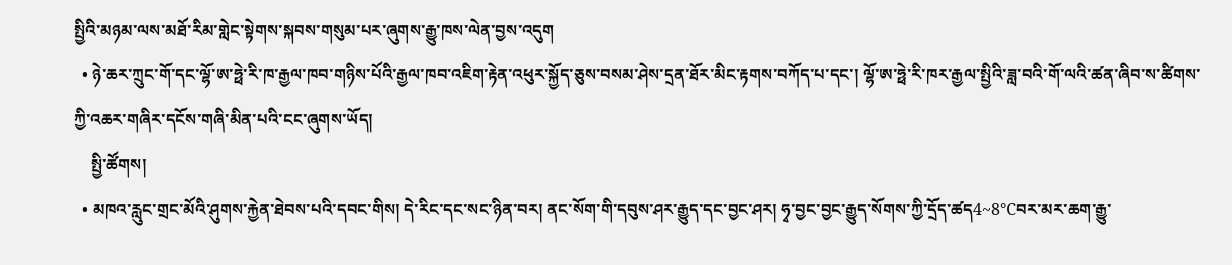སྤྱིའི་མཉམ་ལས་མཐོ་རིམ་གླེང་སྟེགས་སྐབས་གསུམ་པར་ཞུགས་རྒྱུ་ཁས་ལེན་བྱས་འདུག
  • ཉེ་ཆར་ཀྲུང་གོ་དང་ལྷོ་ཨ་ཧྥེ་རི་ཁ་རྒྱལ་ཁབ་གཉིས་པོའི་རྒྱལ་ཁབ་འཇིག་རྟེན་འཕུར་སྐྱོད་ཅུས་བསམ་ཤེས་དྲན་ཐོར་མིང་རྟགས་བཀོད་པ་དང་། ལྷོ་ཨ་ཧྥེ་རི་ཁར་རྒྱལ་སྤྱིའི་ཟླ་བའི་གོ་ལའི་ཚན་ཞིབ་ས་ཚིགས་ཀྱི་འཆར་གཞིར་དངོས་གཞི་མིན་པའི་ངང་ཞུགས་ཡོད།
    སྤྱི་ཚོགས།
  • མཁའ་རླུང་གྲང་མོའི་ཤུགས་རྐྱེན་ཐེབས་པའི་དབང་གིས། དེ་རིང་དང་སང་ཉིན་བར། ནང་སོག་གི་དབུས་ཤར་རྒྱུད་དང་བྱང་ཤར། ཧྭ་བྱང་བྱང་རྒྱུད་སོགས་ཀྱི་དྲོད་ཚད4~8℃བར་མར་ཆག་རྒྱུ་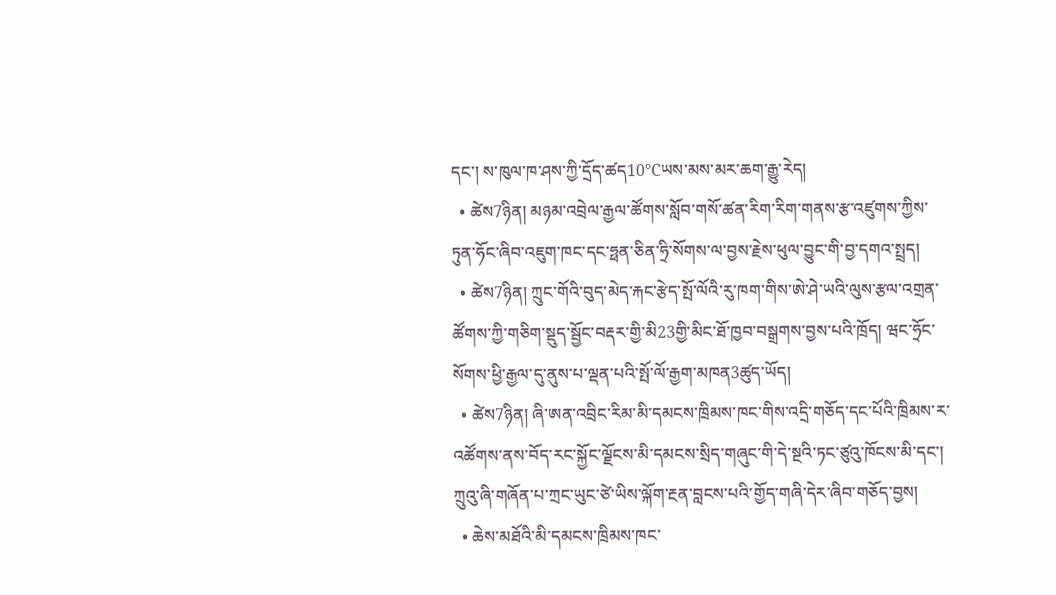དང་། ས་ཁུལ་ཁ་ཤས་ཀྱི་དྲོད་ཚད10℃ཡས་མས་མར་ཆག་རྒྱུ་རེད།
  • ཚེས7ཉིན། མཉམ་འབྲེལ་རྒྱལ་ཚོགས་སློབ་གསོ་ཚན་རིག་རིག་གནས་རྩ་འཛུགས་ཀྱིས་ཏུན་ཧོང་ཞིབ་འཇུག་ཁང་དང་ཧྥན་ཅིན་ཧྲི་སོགས་ལ་བྱས་རྗེས་ཕུལ་བྱུང་གི་བྱ་དགའ་སྤྲད།
  • ཚེས7ཉིན། ཀྲུང་གོའི་བུད་མེད་རྐང་རྩེད་སྤོ་ལོའི་རུ་ཁག་གིས་ཨེ་ཤེ་ཡའི་ལུས་རྩལ་འགྲན་ཚོགས་ཀྱི་གཅིག་སྡུད་སྦྱོང་བརྡར་གྱི་མི23གྱི་མིང་ཐོ་ཁྱབ་བསྒྲགས་བྱས་པའི་ཁྲོད། ཝང་ཧྲོང་སོགས་ཕྱི་རྒྱལ་དུ་ནུས་པ་ལྡན་པའི་སྤོ་ལོ་རྒྱག་མཁན3ཚུད་ཡོད།
  • ཚེས7ཉིན། ཞི་ཨན་འབྲིང་རིམ་མི་དམངས་ཁྲིམས་ཁང་གིས་འདྲི་གཅོད་དང་པོའི་ཁྲིམས་ར་འཚོགས་ནས་བོད་རང་སྐྱོང་ལྗོངས་མི་དམངས་སྲིད་གཞུང་གི་དེ་སྔའི་ཏང་ཙུའུ་ཁོངས་མི་དང་། ཀྲུའུ་ཞི་གཞོན་པ་ཀྲང་ཡུང་ཙེ་ཡིས་ལྐོག་རྔན་བླངས་པའི་གྱོད་གཞི་དེར་ཞིབ་གཅོད་བྱས།
  • ཆེས་མཐོའི་མི་དམངས་ཁྲིམས་ཁང་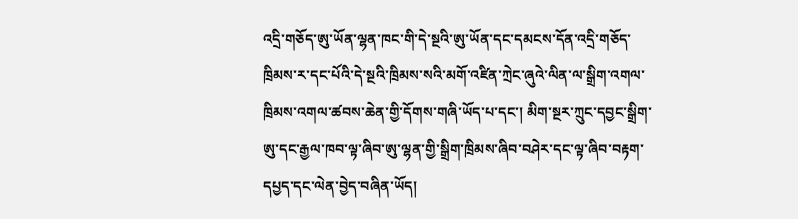འདྲི་གཅོད་ཨུ་ཡོན་ལྷན་ཁང་གི་དེ་སྔའི་ཨུ་ཡོན་དང་དམངས་དོན་འདྲི་གཅོད་ཁྲིམས་ར་དང་པོའི་དེ་སྔའི་ཁྲིམས་སའི་མགོ་འཛིན་ཀྲེང་ཞུའེ་ལིན་ལ་སྒྲིག་འགལ་ཁྲིམས་འགལ་ཚབས་ཆེན་གྱི་དོགས་གཞི་ཡོད་པ་དང་། མིག་སྔར་ཀྲུང་དབྱང་སྒྲིག་ཨུ་དང་རྒྱལ་ཁབ་ལྟ་ཞིབ་ཨུ་ལྷན་གྱི་སྒྲིག་ཁྲིམས་ཞིབ་བཤེར་དང་ལྟ་ཞིབ་བརྟག་དཔྱད་དང་ལེན་བྱེད་བཞིན་ཡོད།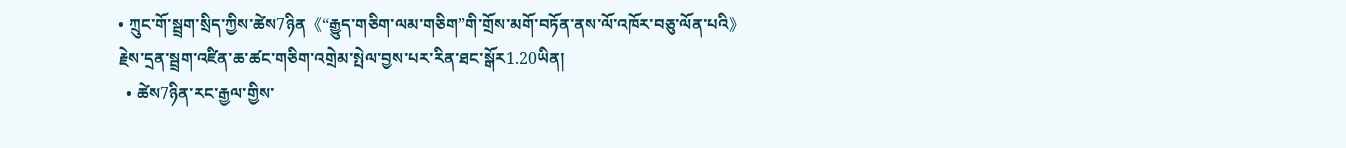• ཀྲུང་གོ་སྦྲག་སྲིད་ཀྱིས་ཚེས7ཉིན《“རྒྱུད་གཅིག་ལམ་གཅིག”གི་གྲོས་མགོ་བཏོན་ནས་ལོ་འཁོར་བཅུ་ལོན་པའི》རྗེས་དྲན་སྦྲག་འཛིན་ཆ་ཚང་གཅིག་འགྲེམ་སྤེལ་བྱས་པར་རིན་ཐང་སྒོར1.20ཡིན།
  • ཚེས7ཉིན་རང་རྒྱལ་གྱིས་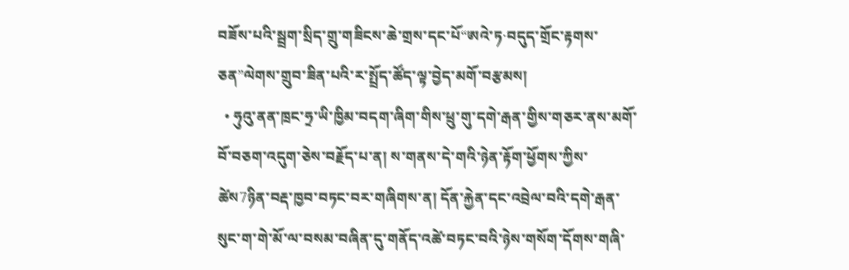བཟོས་པའི་སྦྲག་སྲིད་གྲུ་གཟིངས་ཆེ་གྲས་དང་པོ“ཨའེ་ཏ·བདུད་གྲོང་རྟགས་ཅན”ལེགས་གྲུབ་ཟིན་པའི་ར་སྤྲོད་ཚོད་ལྟ་བྱེད་མགོ་བརྩམས།
  • ཧུའུ་ནན་ཁྲང་ཧྲ་ཡི་ཁྱིམ་བདག་ཞིག་གིས་ཕྲུ་གུ་དགེ་རྒན་གྱིས་གཅར་ནས་མགོ་བོ་བཅག་འདུག་ཅེས་བརྗོད་པ་ན། ས་གནས་དེ་གའི་ཉེན་རྟོག་ཕྱོགས་ཀྱིས་ཚེས7ཉིན་བརྡ་ཁྱབ་བཏང་བར་གཞིགས་ན། དོན་རྐྱེན་དང་འབྲེལ་བའི་དགེ་རྒན་སུང་ག་གེ་མོ་ལ་བསམ་བཞིན་དུ་གནོད་འཚེ་བཏང་བའི་ཉེས་གསོག་དོགས་གཞི་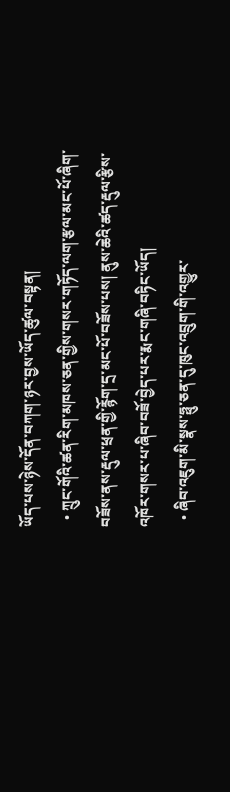ཡོད་པས་ཉེས་དོན་བཀག་ཉར་བྱས་ཡོད་ཚུལ་བསྟན།
  • ཀྲུང་གོའི་ཚན་རིག་མཁས་ཅན་གྱིས་གསར་གཏོད་ལག་རྩལ་མང་པོ་ཞིག་བཟོས་ནས་རྡུལ་ཕྲན་གྱི་རྙོག་དྲ་མང་པོ་བཟོས་པས། ནུས་ཆེའི་ཚད་རྡུལ་རྩིས་འཁོར་གསར་པ་ཞིབ་བཟོ་བྱེད་པར་རྨང་གཞི་བཏིང་ཡོད།
  • ཞིབ་འཇུག་མི་སྣས་ཧྥུ་ཅན་དུ་ཁུང་འབྲུག་གི་འགྱུར་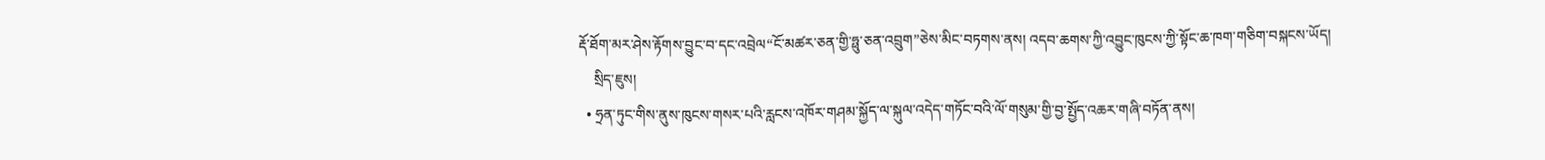རྡོ་ཐོག་མར་ཤེས་རྟོགས་བྱུང་བ་དང་འབྲེལ“ངོ་མཚར་ཅན་གྱི་ཧྥུ་ཅན་འབྲུག”ཅེས་མིང་བཏགས་ནས། འདབ་ཆགས་ཀྱི་འབྱུང་ཁུངས་ཀྱི་སྟོང་ཆ་ཁག་གཅིག་བསྐངས་ཡོད།
    སྲིད་ཇུས།
  • ཧྲན་ཏུང་གིས་ནུས་ཁུངས་གསར་པའི་རླངས་འཁོར་གཤམ་སྐྱོད་ལ་སྐུལ་འདེད་གཏོང་བའི་ལོ་གསུམ་གྱི་བྱ་སྤྱོད་འཆར་གཞི་བཏོན་ནས།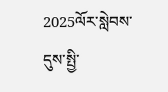2025ལོར་སླེབས་དུས་སྤྱི་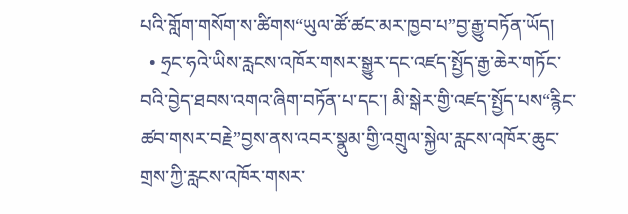པའི་གློག་གསོག་ས་ཚིགས“ཡུལ་ཚོ་ཚང་མར་ཁྱབ་པ”བྱ་རྒྱུ་བཏོན་ཡོད།
  • ཧྲང་ཧའེ་ཡིས་རླངས་འཁོར་གསར་སྒྱུར་དང་འཛད་སྤྱོད་རྒྱ་ཆེར་གཏོང་བའི་བྱེད་ཐབས་འགའ་ཞིག་བཏོན་པ་དང་། མི་སྒེར་གྱི་འཛད་སྤྱོད་པས“རྙིང་ཚབ་གསར་བརྗེ”བྱས་ནས་འབར་སྣུམ་གྱི་འགྲུལ་སྐྱེལ་རླངས་འཁོར་ཆུང་གྲས་ཀྱི་རླངས་འཁོར་གསར་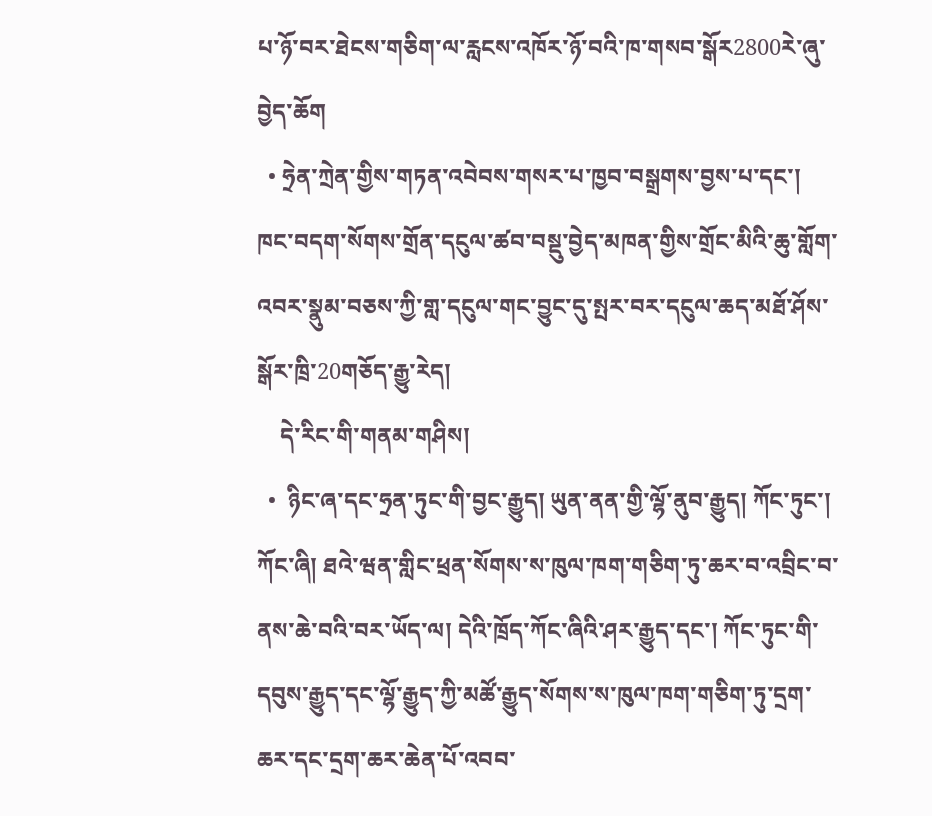པ་ཉོ་བར་ཐེངས་གཅིག་ལ་རླངས་འཁོར་ཉོ་བའི་ཁ་གསབ་སྒོར2800རེ་ཞུ་བྱེད་ཆོག
  • ཧྲེན་ཀྲེན་གྱིས་གཏན་འབེབས་གསར་པ་ཁྱབ་བསྒྲགས་བྱས་པ་དང་། ཁང་བདག་སོགས་གྲོན་དངུལ་ཚབ་བསྡུ་བྱེད་མཁན་གྱིས་གྲོང་མིའི་ཆུ་གློག་འབར་སྣུམ་བཅས་ཀྱི་གླ་དངུལ་གང་བྱུང་དུ་སྤར་བར་དངུལ་ཆད་མཐོ་ཤོས་སྒོར་ཁྲི་20གཅོད་རྒྱུ་རེད།
    དེ་རིང་གི་གནམ་གཤིས།
  •  ཉིང་ཞ་དང་ཧྲན་ཏུང་གི་བྱང་རྒྱུད། ཡུན་ནན་གྱི་ལྷོ་ནུབ་རྒྱུད། ཀོང་ཏུང་། ཀོང་ཞི། ཐའེ་ཝན་གླིང་ཕྲན་སོགས་ས་ཁུལ་ཁག་གཅིག་ཏུ་ཆར་བ་འབྲིང་བ་ནས་ཆེ་བའི་བར་ཡོད་ལ། དེའི་ཁྲོད་ཀོང་ཞིའི་ཤར་རྒྱུད་དང་། ཀོང་ཏུང་གི་དབུས་རྒྱུད་དང་ལྷོ་རྒྱུད་ཀྱི་མཚོ་རྒྱུད་སོགས་ས་ཁུལ་ཁག་གཅིག་ཏུ་དྲག་ཆར་དང་དྲག་ཆར་ཆེན་པོ་འབབ་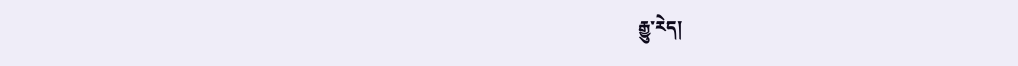རྒྱུ་རེད།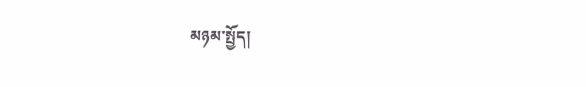མཉམ་སྤྱོད།